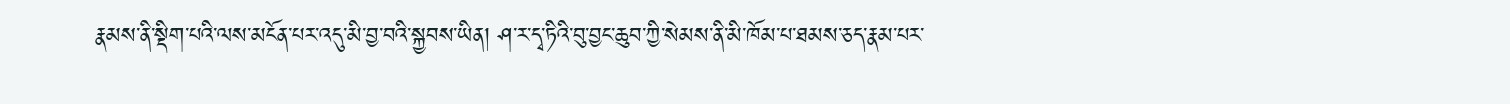རྣམས་ནི་སྡིག་པའི་ལས་མངོན་པར་འདུ་མི་བྱ་བའི་སྐྱབས་ཡིན། ཤ་ར་དྭ་ཏིའི་བུ་བྱང་ཆུབ་ཀྱི་སེམས་ནི་མི་ཁོམ་པ་ཐམས་ཅད་རྣམ་པར་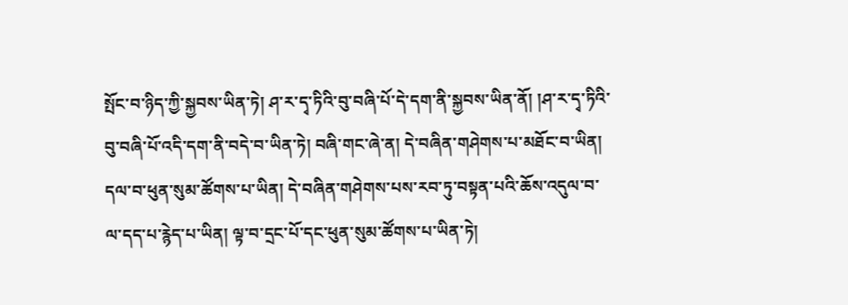སྤོང་བ་ཉིད་ཀྱི་སྐྱབས་ཡིན་ཏེ། ཤ་ར་དྭ་ཏིའི་བུ་བཞི་པོ་དེ་དག་ནི་སྐྱབས་ཡིན་ནོ། །ཤ་ར་དྭ་ཏིའི་བུ་བཞི་པོ་འདི་དག་ནི་བདེ་བ་ཡིན་ཏེ། བཞི་གང་ཞེ་ན། དེ་བཞིན་གཤེགས་པ་མཐོང་བ་ཡིན། དལ་བ་ཕུན་སུམ་ཚོགས་པ་ཡིན། དེ་བཞིན་གཤེགས་པས་རབ་ཏུ་བསྟན་པའི་ཆོས་འདུལ་བ་ལ་དད་པ་རྙེད་པ་ཡིན། ལྟ་བ་དྲང་པོ་དང་ཕུན་སུམ་ཚོགས་པ་ཡིན་ཏེ།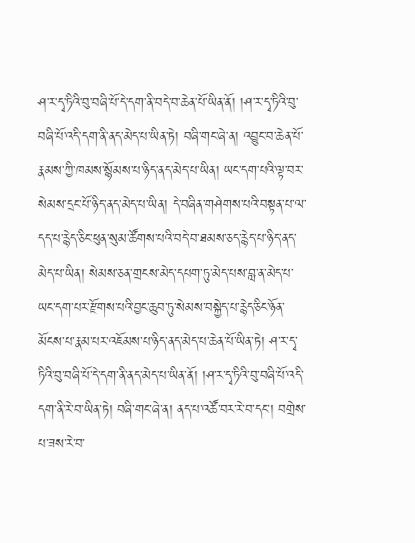ཤ་ར་དྭ་ཏིའི་བུ་བཞི་པོ་དེ་དག་ནི་བདེ་བ་ཆེན་པོ་ཡིན་ནོ། །ཤ་ར་དྭ་ཏིའི་བུ་བཞི་པོ་འདི་དག་ནི་ནད་མེད་པ་ཡིན་ཏེ། བཞི་གང་ཞེ་ན། འབྱུང་བ་ཆེན་པོ་རྣམས་ཀྱི་ཁམས་སྙོམས་པ་ཉིད་ནད་མེད་པ་ཡིན། ཡང་དག་པའི་ལྟ་བར་སེམས་དྲང་པོ་ཉིད་ནད་མེད་པ་ཡིན། དེ་བཞིན་གཤེགས་པའི་བསྟན་པ་ལ་དད་པ་རྙེད་ཅིང་ཕུན་སུམ་ཚོགས་པའི་བདེ་བ་ཐམས་ཅད་རྙེད་པ་ཉིད་ནད་མེད་པ་ཡིན། སེམས་ཅན་གྲངས་མེད་དཔག་ཏུ་མེད་པས་བླ་ན་མེད་པ་ཡང་དག་པར་རྫོགས་པའི་བྱང་ཆུབ་ཏུ་སེམས་བསྐྱེད་པ་རྙེད་ཅིང་ཉོན་མོངས་པ་རྣམ་པར་འཇོམས་པ་ཉིད་ནད་མེད་པ་ཆེན་པོ་ཡིན་ཏེ། ཤ་ར་དྭ་ཏིའི་བུ་བཞི་པོ་དེ་དག་ནི་ནད་མེད་པ་ཡིན་ནོ། །ཤ་ར་དྭ་ཏིའི་བུ་བཞི་པོ་འདི་དག་ནི་རེ་བ་ཡིན་ཏེ། བཞི་གང་ཞེ་ན། ནད་པ་འཚོ་བར་རེ་བ་དང་། བགྲེས་པ་ཟས་རེ་བ་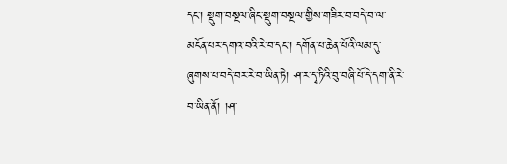དང་། སྡུག་བསྔལ་ཞིང་སྡུག་བསྔལ་གྱིས་གཟིར་བ་བདེ་བ་ལ་མངོན་པར་དགའ་བའི་རེ་བ་དང་། དགོན་པ་ཆེན་པོའི་ལམ་དུ་ཞུགས་པ་བདེ་བར་རེ་བ་ཡིན་ཏེ། ཤ་ར་དྭ་ཏིའི་བུ་བཞི་པོ་དེ་དག་ནི་རེ་བ་ཡིན་ནོ། །ཤ་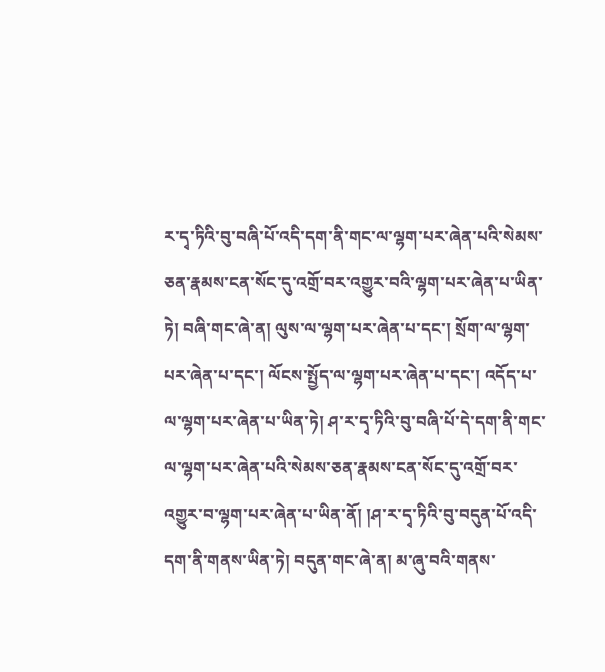ར་དྭ་ཏིའི་བུ་བཞི་པོ་འདི་དག་ནི་གང་ལ་ལྷག་པར་ཞེན་པའི་སེམས་ཅན་རྣམས་ངན་སོང་དུ་འགྲོ་བར་འགྱུར་བའི་ལྷག་པར་ཞེན་པ་ཡིན་ཏེ། བཞི་གང་ཞེ་ན། ལུས་ལ་ལྷག་པར་ཞེན་པ་དང་། སྲོག་ལ་ལྷག་པར་ཞེན་པ་དང་། ལོངས་སྤྱོད་ལ་ལྷག་པར་ཞེན་པ་དང་། འདོད་པ་ལ་ལྷག་པར་ཞེན་པ་ཡིན་ཏེ། ཤ་ར་དྭ་ཏིའི་བུ་བཞི་པོ་དེ་དག་ནི་གང་ལ་ལྷག་པར་ཞེན་པའི་སེམས་ཅན་རྣམས་ངན་སོང་དུ་འགྲོ་བར་འགྱུར་བ་ལྷག་པར་ཞེན་པ་ཡིན་ནོ། །ཤ་ར་དྭ་ཏིའི་བུ་བདུན་པོ་འདི་དག་ནི་གནས་ཡིན་ཏེ། བདུན་གང་ཞེ་ན། མ་ཞུ་བའི་གནས་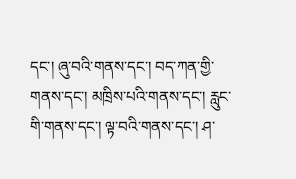དང་། ཞུ་བའི་གནས་དང་། བད་ཀན་གྱི་གནས་དང་། མཁྲིས་པའི་གནས་དང་། རླུང་གི་གནས་དང་། ལྟ་བའི་གནས་དང་། ཤ་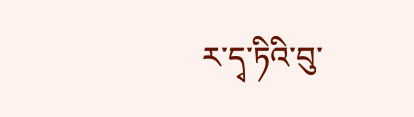ར་དྭ་ཏིའི་བུ་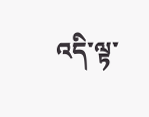འདི་ལྟ་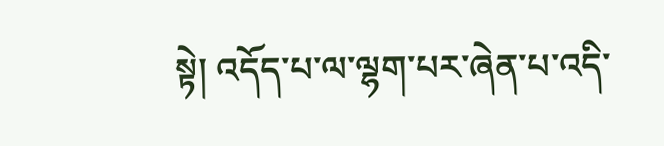སྟེ། འདོད་པ་ལ་ལྷག་པར་ཞེན་པ་འདི་